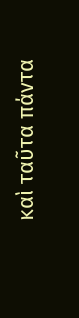καὶ ταῦτα πάντα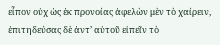εἶπον οὐχ ὡς ἐκ προνοίας ἀφελὼν μὲν τὸ χαίρειν, ἐπιτηδεύσας δὲ ἀντʼ αὐτοῦ εἰπεῖν τὸ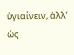ὑγιαίνειν, ἀλλʼ ὡς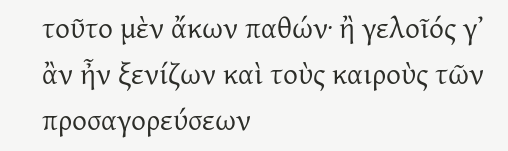τοῦτο μὲν ἄκων παθών· ἢ γελοῖός γʼ ἂν ἦν ξενίζων καὶ τοὺς καιροὺς τῶν προσαγορεύσεων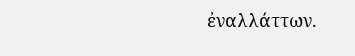ἐναλλάττων.